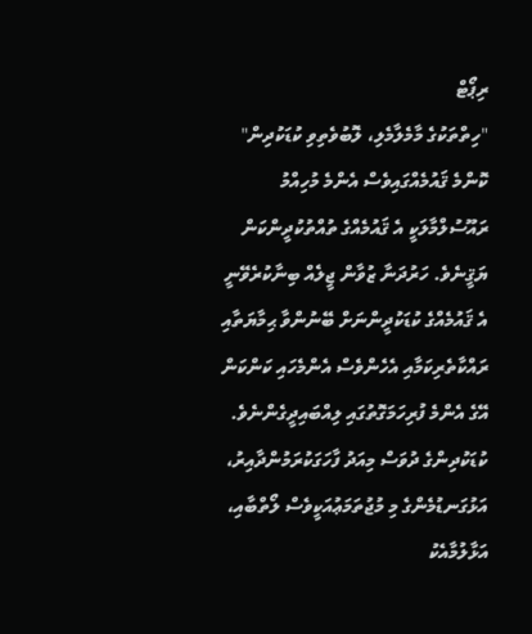ރިޕޯޓް
"ހިތްތަކުގެ މާމެލާމެލި، ލޮބުވެތިވި ކުޑަކުދިން"
ކޮންމެ ޤައުމެއްގައިވެސް އެންމެ މުހިއްމު ރައޫސުލްމާލަކީ އެ ޤައުމެއްގެ ތުއްތުކުދީންކަން ޔަޤީނެވެ. ހަރުދަނާ ޒުވާން ޖީލެއް ބިނާކުރެވޭނީ އެ ޤައުމެއްގެ ކުޑަކުދީންނަށް ބޭނުންވާ ޙިމާޔަތާއި ރައްކާތެރިކަމާއި އެހެންވެސް އެންމެހައި ކަންކަން އޭގެ އެންމެ ފުރިހަމަގޮތުގައި ލިއްބައިދީގެންނެވެ. ކުޑަކުދިންގެ ދުވަސް މިއަދު ފާހަގަކުރަމުންދާއިރު، އަޅުގަނޑުމެންގެ މި މުޖުތަމަޢުއަކީވެސް ލޯތްބާއި، އަޅާލުމާއެކު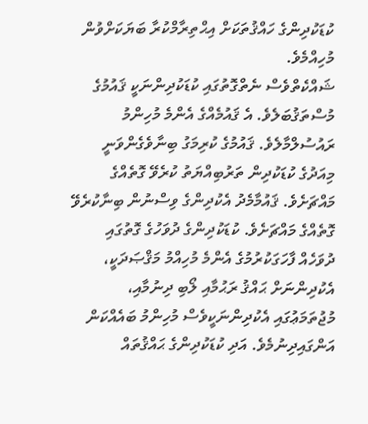ކުޑަކުދިންގެ ހައްޤުތަކަށް އިޙްތިރާމްކުރާ ބަޔަކަށްވުން މުހިއްމެވެ.
ޝައްކެތްވެސް ނެތްގޮތުގައި ކުޑަކުދިންނަކީ ޤައުމުގެ މުސްތަޤުބަލެވެ. އެ ޤައުމެއްގެ އެންމެ މުހިންމު ރައުސުލްމާލެވެ. ޤައުމުގެ ކުރިމަގު ބިނާވެގެންވަނީ މިއަދުގެ ކުޑަކުދިން ތަރުބިއްޔަތު ކުރެވޭ ގޮތެއްގެ މައްޗަށެވެ. ޤައުމާމެދު އެކުދިންގެ ވިސްނުން ބިނާކުރެވޭ ގޮތެއްގެ މައްޗަށެވެ. ކުޑަކުދިންގެ ދުވަހުގެ ގޮތުގައި ދުވަހެއް ފާހަގަކުރުމުގެ އެންމެ މުހިއްމު މަޤްޞަދަކީ، އެކުދިންނަށް ޙައްޤު ރަޙުމާއި ލޯބި ދިނުމާއި، މުޖުތަމަޢުގައި އެކުދިންނަކީވެސް މުހިންމު ބައެއްކަން އަންގައިދިނުމެވެ. އަދި ކުޑަކުދިންގެ ޙައްޤުތައް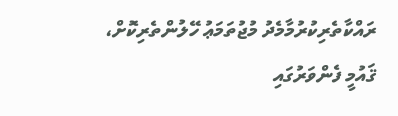ރައްކާތެރިކުރުމާމެދު މުޖުތަމަޢު ހޭލުންތެރިކޮށް، ޤައުމީ ފެންވަރުގައި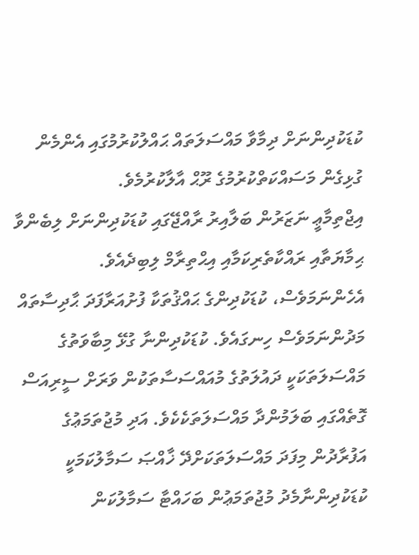ކުޑަކުދިންނަށް ދިމާވާ މައްސަލަތައް ޙައްލުކުރުމުގައި އެންމެން ގުޅިގެން މަސައްކަތްކުރުމުގެ ރޫޙް އާލާކުރުމެވެ.
އިޖްތިމާޢީ ނަޒަރުން ބަލާއިރު ރާއްޖޭގައި ކުޑަކުދިންނަށް ލިބެންވާ ޙިމާޔަތާއި ރައްކާތެރިކަމާއި އިޙްތިރާމް ލިބިދެއެވެ. އެހެންނަމަވެސް، ކުޑަކުދިންގެ ޙައްޤުތަކާ ފުށުއަރާފަދަ ޙާދިސާތައް މަދުންނަމަވެސް ހިނގައެވެ. ކުޑަކުދިންނާ ގުޅޭ މިބާވަތުގެ މައްސަލަތަކަކީ ދައުލަތުގެ މުއައްސަސާތަކުން ވަރަށް ސީރިއަސް ގޮތެއްގައި ބަލަމުންދާ މައްސަލަތަކެކެވެ. އަދި މުޖުތަމަޢުގެ އަފުރާދުން މިފަދަ މައްސަލަތަކަށްދޭ ޚާއްޞަ ސަމާލުކަމަކީ ކުޑަކުދިންނާމެދު މުޖުތަމަޢުން ބަހައްޓާ ސަމާލުކަން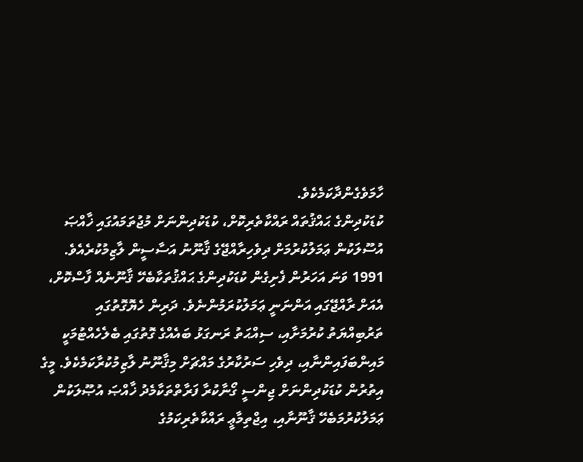ހާމަވެގެންދާކަމެކެވެ.
ކުޑަކުދިންގެ ޙައްޤުތައް ރައްކާތެރިކޮށް، ކުޑަކުދިންނަށް މުޖުތަމައުގައި ޚާއްޞަ އުސޫލަކުން ޢަމަލުކުރުމަށް ދިވެހިރާއްޖޭގެ ޤާނޫނު އަސާސީން ލާޒިމުކުރެއެވެ. 1991 ވަނަ އަހަރުން ފެށިގެން ކުޑަކުދިންގެ ޙައްޤުތަކާބެހޭ ޤާނޫނެއް ފާސްކޮށް، އެއަށް ރާއްޖޭގައި އަންނަނީ ޢަމަލުކުރަމުންނެވެ. ދަރިން ހެޔޮގޮތުގައި ތަރުބިއްޔަތު ކުރުމަށާއި، ސިއްޙަތު ރަނގަޅު ބައެއްގެ ގޮތުގައި ބެލެހެއްޓުމަކީ މައިންބަފައިންނާއި، ދިވެހި ސަރުކާރުގެ މައްޗަށް މިޤާނޫނު ލާޒިމުކުރާކަމެކެވެ. މީގެ އިތުރުން ކުޑަކުދިންނަށް ޖިންސީ ގޯނާކުރާ ފަރާތްތަކާމެދު ޚާއްޞަ އުޞޫލަކުން ޢަމަލުކުރުމަބެހޭ ޤާނޫނާއި، އިޖްތިމާޢީ ރައްކާތެރިކަމުގެ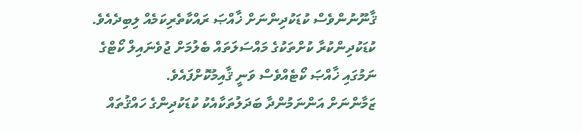ޤާނޫނުންވެސް ކުޑަކުދިންނަށް ޚާއްޞަ ރައްކާތެރިކަމެއް ލިބިދެއެވެ. ކުޑަކުދިންކުރާ ކުށްތަކުގެ މައްސަލަތައް ބެލުމަށް ޖުވެނައިލް ކޯޓްގެ ނަމުގައި ޚާއްޞަ ކޯޓެއްވެސް ވަނީ ޤާއިމުކޮށްފައެވެ.
ޒަމާންނަށް އަންނަމުންދާ ބަދަލުތަކާއެކު ކުޑަކުދިންގެ ހައްޤުތައް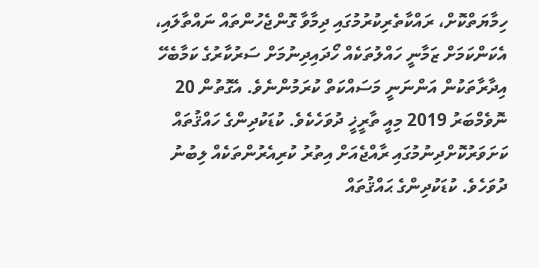ހިމާޔަތްކޮށް، ރައްކާތެރިކުރުމުގައި ދިމާވާ ގޮންޖެހުންތައް ނައްތާލައި، އެކަންކަމަށް ޒަމާނީ ހައްލުތަކެއް ހޯދައިދިނުމަށް ސަރުކާރުގެ ކަމާބެހޭ އިދާރާތަކުން އަންނަނީ މަސައްކަތް ކުރަމުންނެވެ. އެގޮތުން 20 ނޮވެމްބަރު 2019 މިއީ ތާރީޚީ ދުވަހެކެވެ. ކުޑަކުދިންގެ ހައްޤުތައް ކަށަވަރުކޮށްދިނުމުގައި ރާއްޖެއަށް އިތުރު ކުރިއެރުންތަކެއް ލިބުނު ދުވަހެވެ. ކުޑަކުދިންގެ ޙައްޤުތައް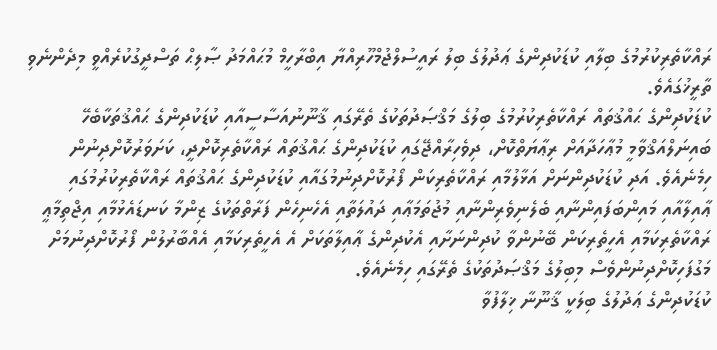ރައްކާތެރިކުރުމުގެ ބިލާއި ކުޑަކުދިންގެ ޢަދުލުގެ ބިލު ރައީސުލްޖުމްހޫރިއްޔާ އިބްރާހީމް މުޙައްމަދު ޞާލިޙް ތަސްދީގުކުރެއްވީ މިދެންނެވި ތާރީޚުގައެވެ.
ކުޑަކުދިންގެ ޙައްޤުތައް ރައްކާތެރިކުރުމުގެ ބިލުގެ މަޤްޞަދުތަކުގެ ތެރޭގައި ޤާނޫނުއަސާސީއާއި ކުޑަކުދިންގެ ޙައްޤުތަކާބެހޭ ބައިނަލްއަޤްވާމީ މުޢާހަދާއަށް ރިޢާޔަތްކޮށް، ދިވެހިރާއްޖޭގައި ކުޑަކުދިންގެ ޙައްޤުތައް ރައްކާތެރިކޮށްދީ، ކަށަވަރުކޮށްދިނުން ހިމެނެއެވެ. އަދި ކުޑަކުދިންނަށް އަޅާލުމާއި ރައްކާތެރިކަން ފޯރުކޮށްދިނުމުގައާއި ކުޑަކުދިންގެ ޙައްޤުތައް ރައްކާތެރިކުރުމުގައި ޢާއިލާއާއި މައިންބަފައިންނާއި ބެލެނިވެރިންނާއި މުޖުތަމަޢާއި ދައުލަތާއި އެހެނިހެން ފަރާތްތަކުގެ ޒިންމާ ކަނޑައެޅުމާއި އިޖްތިމާޢީ ރައްކާތެރިކަމާއި އެހީތެރިކަން ބޭނުންވާ ކުދިންނަށާއި އެކުދިންގެ ޢާއިލާތަކަށް އެ އެހީތެރިކަމާއި އެއްބާރުލުން ފޯރުކޮށްދިނުމަށް މަގުފަހިކޮށްދިނުންވެސް މިބިލުގެ މަޤްޞަދުތަކުގެ ތެރޭގައި ހިމެނެއެވެ.
ކުޑަކުދިންގެ ޢަދުލުގެ ބިލަކީ ޤާނޫނާ ޚިލާފުވާ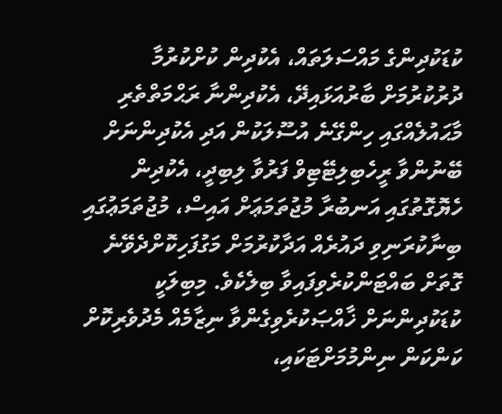ކުޑަކުދިންގެ މައްސަލަތައް، އެކުދިން ކުށްކުރުމާ ދުރުކުރުމަށް ބާރުއަޅައިދޭ، އެކުދިންނާ ރަޙްމަތްތެރި މާޙައުލެއްގައި ހިންގޭނެ އުސޫލަކުން އަދި އެކުދިންނަށް ބޭނުންވާ ރީހެބިލިޓޭޓިވް ފަރުވާ ލިބިދީ، އެކުދިން ހެޔޮގޮތުގައި އަނބުރާ މުޖުތަމަޢަށް އައިސް، މުޖުތަމަޢުގައި ބިނާކުރަނިވި ދައުރެއް އަދާކުރުމަށް މަގުފަހިކޮށްދެވޭނެ ގޮތަށް ބައްޓަންކުރެވިފައިވާ ބިލެކެވެ. މިބިލަކީ ކުޑަކުދިންނަށް ޚާއްޞަކުރެވިގެންވާ ނިޒާމެއް މެދުވެރިކޮށް ކަންކަން ނިންމުމަށްޓަކައި،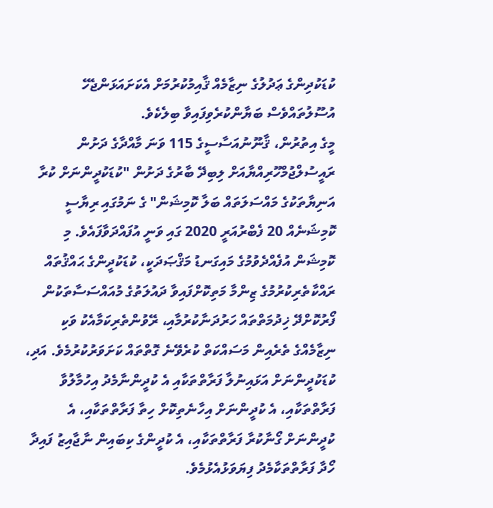ކުޑަކުދިންގެ ޢަދުލުގެ ނިޒާމެއް ޤާއިމުކުރުމަށް އެކަށައަޅަންޖެހޭ އުސޫލުތައްވެސް ބަޔާންކުރެވިފައިވާ ބިލެކެވެ.
މީގެ އިތުރުން، ޤާނޫނުއަސާސީގެ 115 ވަނަ މާއްދާގެ ދަށުން ރައީސުލްޖުމްހޫރިއްޔާއަށް ލިބިދޭ ބާރުގެ ދަށުން "ކުޑަކުދީންނަށް ކުރާ އަނިޔާތަކުގެ މައްސަލަތައް ބަލާ ކޮމިޝަން" ގެ ނަމުގައި ރިޔާސީ ކޮމިޝަނެއް 20 ފެބްރުއަރީ 2020 ގައި ވަނީ އުފައްދަވާފައެވެ. މި ކޮމިޝަން އުފެއްދެވުމުގެ މައިގަނޑު މަޤްޞަދަކީ، ކުޑަކުދީންގެ ޙައްޤުތައް ރައްކާތެރިކުރުމުގެ ޒިންމާ މަތިކޮށްފައިވާ ދައުލަތުގެ މުއައްސަސާތަކުން ފޯރުކޮށްދޭ ޚިދުމަތްތައް ހަރުދަނާކުރުމާއި، ރޭވުންތެރިކަމާއެކު ވަކި ނިޒާމެއްގެ ތެރެއިން މަސައްކަތް ކުރެވޭނެ ގޮތްތައް ކަށަވަރުކުރުމެވެ. އަދި، ކުޑަކުދީންނަށް އަޅައިނުލާ ފަރާތްތަކާއި އެ ކުދީންނާމެދު އިހުމާލުވާ ފަރާތްތަކާއި، އެ ކުދީންނަށް އިހާނެތިކޮށް ހިތާ ފަރާތްތަކާއި، އެ ކުދީންނަށް ގޯނާކުރާ ފަރާތްތަކާއި، އެ ކުދީންގެ ކިބައިން ނާޖާއިޒު ފައިދާ ހޯދާ ފަރާތްތަކާމެދު ފިޔަވަޅުއެޅުމެވެ.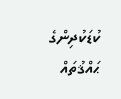ކުޑަކުދިންގެ ޙައްޤުތައް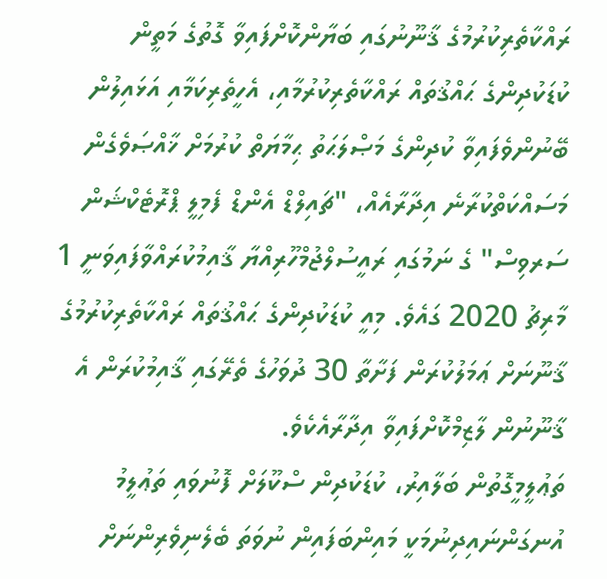ރައްކާތެރިކުރުމުގެ ޤާނޫނުގައި ބަޔާންކޮށްފައިވާ ގޮތުގެ މަތީން ކުޑަކުދިންގެ ޙައްޤުތައް ރައްކާތެރިކުރުމާއި، އެހީތެރިކަމާއި އަޅައިލުން ބޭނުންވެފައިވާ ކުދިންގެ މަޞްލަޙަތު ޙިމާޔަތް ކުރުމަށް ޚާއްޞަވެގެން މަސައްކަތްކުރާނެ އިދާރާއެއް، "ޗައިލްޑް އެންޑް ފެމިލީ ޕްރޮޓެކްޝަން ސަރވިސް" ގެ ނަމުގައި ރައީސުލްޖުމްހޫރިއްޔާ ޤާއިމުކުރައްވާފައިވަނީ 1 މާރިޗު 2020 ގައެވެ. މިއީ ކުޑަކުދިންގެ ޙައްޤުތައް ރައްކާތެރިކުރުމުގެ ޤާނޫނަށް ޢަމަލުކުރަން ފަށާތާ 30 ދުވަހުގެ ތެރޭގައި ޤާއިމުކުރަން އެ ޤާނޫނުން ލާޒިމްކޮށްފައިވާ އިދާރާއެކެވެ.
ތަޢުލީމީގޮތުން ބަލާއިރު، ކުޑަކުދިން ސްކޫލަށް ފޮނުވައި ތަޢުލީމު އުނގަންނައިދިނުމަކީ މައިންބަފައިން ނުވަތަ ބެލެނިވެރިންނަށް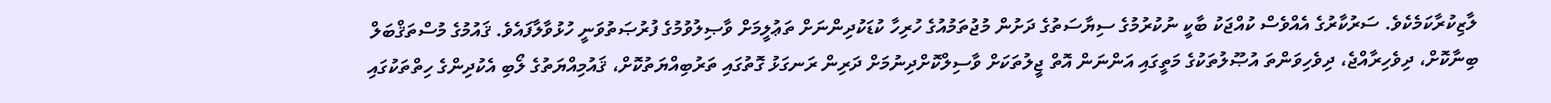ލާޒިކުރާކަމެކެވެ. ސަރުކާރުގެ އެއްވެސް ކުއްޖަކު ބާކީ ނުކުރުމުގެ ސިޔާސަތުގެ ދަށުން މުޖުތަމުއުގެ ހުރިހާ ކުޑަކުދިންނަށް ތަޢުލީމަށް ވާޞިލުވުމުގެ ފުރުޞަތުވަނީ ހުޅުވާލާފައެވެ. ޤައުމުގެ މުސްތަޤްބަލް ބިނާކޮށް، ދިވެހިރާއްޖެ، ދިވެހިވަންތަ އުޞޫލުތަކުގެ މަތީގައި އަންނަން އޮތް ޖީލުތަކަށް ވާސިލްކޮށްދިނުމަށް ދަރިން ރަނގަޅު ގޮތުގައި ތަރުބިއްޔަތުކޮށް، ޤައުމިއްޔަތުގެ ލޯބި އެކުދިންގެ ހިތްތަކުގައި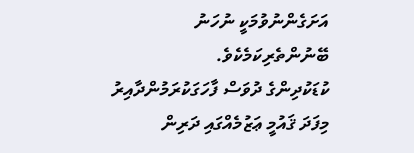އަށަގެންނުވުމަކީ ނުހަނު ބޭނުންތެރިކަމެކެވެ.
ކުޑަކުދިންގެ ދުވަސް ފާހަގަކުރަމުންދާއިރު މިފަދަ ޤައުމީ ޢަޒުމެއްގައި ދަރިން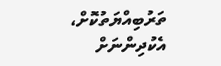ތަރުބިއްޔަތުކޮށް، އެކުދިންނަށް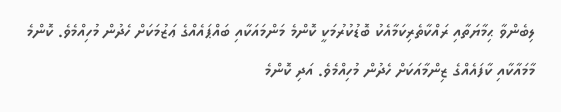ލިބެންވާ ޙިމާޔަތާއި ރައްކާތެރިކަމާއެކު ބޮޑުކުރުމަކީ ކޮންމެ މަންމައަކާއި ބައްޕައެއްގެ ޢަޒުމަކަށް ހެދުން މުހިއްމެވެ. ކޮންމެ މާމައާކާއި ކާފައެއްގެ ޒިންމާއަކަށް ހެދުން މުހިއްމެވެ. އަދި ކޮންމެ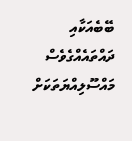ބޭބެއަކާއި ދައްތައެއްގެވެސް މައްސޫލިއްޔަތަކަށް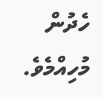ހެދުން މުހިއްމެވެ.